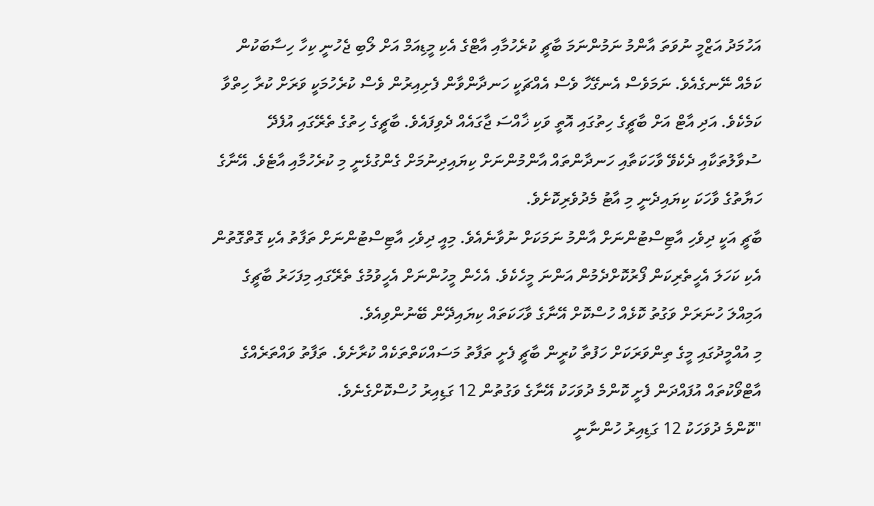އަހުމަދު އަޒްމީ ނުވަތަ އާންމު ނަމުންނަމަ ބާޗީ ކުރެހުމާއި އާޓްގެ އެކި މީޑިއަމް އަށް ލޯބި ޖެހުނީ ކިހާ ހިސާބަކުން ކަމެއް ނޭނގެއެވެ. ނަމަވެސް އެނގޭހާ ވެސް އެއްޗަކީ ހަނދާންވާން ފެށިއިރުން ވެސް ކުރެހުމަކީ ވަރަށް ކުރާ ހިތްވާ ކަމެކެވެ. އަދި އާޓް އަށް ބާޗީގެ ހިތުގައި އޮތީ ވަކި ޚާއްސަ ޖާގައެއް ދެވިފައެވެ. ބާޗީގެ ހިތުގެ ތެރޭގައި އުފެދޭ ސުވާލުތަކާއި ދެކެވޭ ވާހަކަތާއި ހަނދާންތައް އާންމުންނަށް ކިޔައިދިނުމަށް ގެންގުޅެނީ މި ކުރެހުމާއި އާޓެވެ. އޭނާގެ ހަޔާތުގެ ވާހަކަ ކިޔައިދެނީ މި އާޓު މެދުވެރިކޮށެވެ.
ބާޗީ އަކީ ދިވެހި އާޓިސްޓުންނަށް އާންމު ނަމަކަށް ނުވާނެއެވެ. މިއީ ދިވެހި އާޓިސްޓުންނަށް ތަފާތު އެކި ގޮތްގޮތުން އެކި ކަހަލަ އެހީތެރިކަން ފޯރުކޮށްދެމުން އަންނަ މީހެކެވެ. އެހެން މީހުންނަށް އެހީވުމުގެ ތެރޭގައި މިފަހަރު ބާޗީގެ އަމިއްލަ ހުނަރަށް ވަގުތު ކޮޅެއް ހުސްކޮށް އޭނާގެ ވާހަކަތައް ކިޔައިދޭން ބޭނުންވިއެވެ.
މި އުއްމީދުގައި މީގެ ތިންވަރަކަށް ހަފުތާ ކުރީން ބާޗީ ފެށީ ތަފާތު މަސައްކަތްތަކެއް ކުރާށެވެ. ތަފާތު ވައްތަރެއްގެ އާޓްވޯކުތައް އުފައްދަން ފެށީ ކޮންމެ ދުވަހަކު އޭނާގެ ވަގުތުން 12 ގަޑިއިރު ހުސްކޮށްގެނެވެ.
"ކޮންމެ ދުވަހަކު 12 ގަޑިއިރު ހުންނާނީ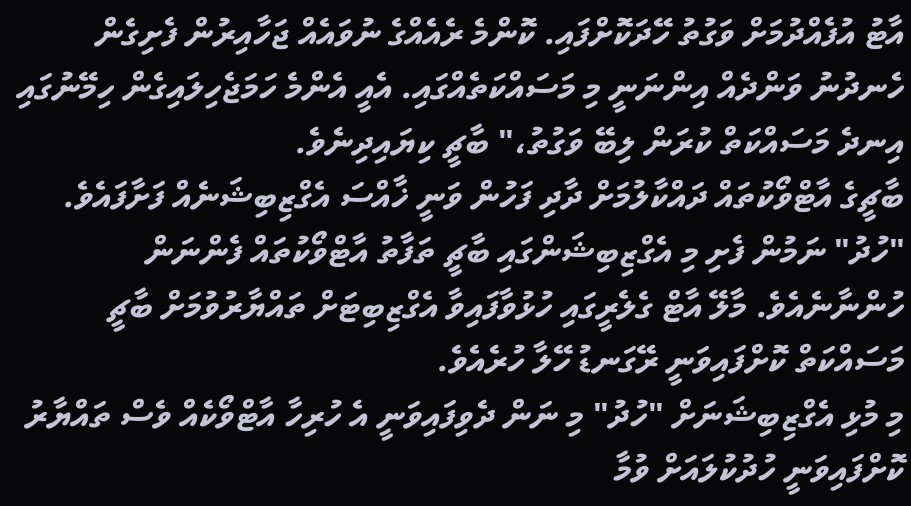އާޓު އުފެއްދުމަށް ވަގުތު ހޭދަކޮށްފައި. ކޮންމެ ރެއެއްގެ ނުވައެއް ޖަހާއިރުން ފެށިގެން ހެނދުނު ވަންދެއް އިންނަނީ މި މަސައްކަތެއްގައި. އެއީ އެންމެ ހަމަޖެހިލައިގެން ހިމޭނުގައި އިނދެ މަސައްކަތް ކުރަން ލިބޭ ވަގުތު،" ބާޗީ ކިޔައިދިނެވެ.
ބާޗީގެ އާޓްވޯކުތައް ދައްކާލުމަށް ދާދި ފަހުން ވަނީ ޚާއްސަ އެގްޒިބިޝަނެއް ފަށާފައެވެ. "ހުދު" ނަމުން ފެށި މި އެގްޒިބިޝަންގައި ބާޗީ ތަފާތު އާޓްވޯކުތައް ފެންނަން ހުންނާނެއެވެ. މާލޭ އާޓް ގެލެރީގައި ހުޅުވާފައިވާ އެގްޒިބިޓަށް ތައްޔާރުވުމަށް ބާޗީ މަސައްކަތް ކޮށްފައިވަނީ ރޭގަނޑު ހޭލާ ހުރެއެވެ.
މި މުޅި އެގްޒިބިޝަނަށް "ހުދު" މި ނަން ދެވިފައިވަނީ އެ ހުރިހާ އާޓްވޯކެއް ވެސް ތައްޔާރު ކޮށްފައިވަނީ ހުދުކުލައަށް ވުމާ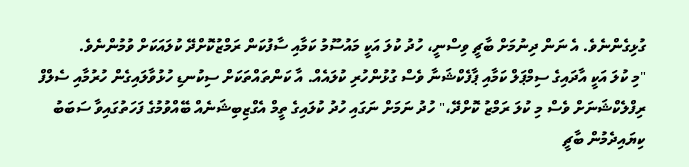ގުޅިގެންނެވެ. އެ ނަން ދިނުމަށް ބާޗީ ވިސްނީ، ހުދު ކުލަ އަކީ މައުސޫމު ކަމާއި ސާފުކަން ރަމްޒުކޮށްދޭ ކުލައަކަށް ވުމުންނެވެ.
"މި ކުލަ އަކީ އާދައިގެ ސިމްޕަލް ކަމާއި ޕާފެކްޝަނާ ވެސް ގުޅުންހުރި ކުލައެއް. އާ ކަންތައްތަކަށް ސިކުނޑި ހުޅުވާލައިގެން ހުރުމާއި ސެލްފް ރިފްލެކްޝަނަށް ވެސް މި ކުލަ ރަމްޒު ކޮށްދޭ،" ހުދު ނަމަށް ނަގައި ހުދު ކުލައިގެ ތީމް އެގްޒިބިޝަނެއް ބޭއްވުމުގެ ފަހަތުގައިވާ ސަބަބު ކިޔައިދެމުން ބާޗީ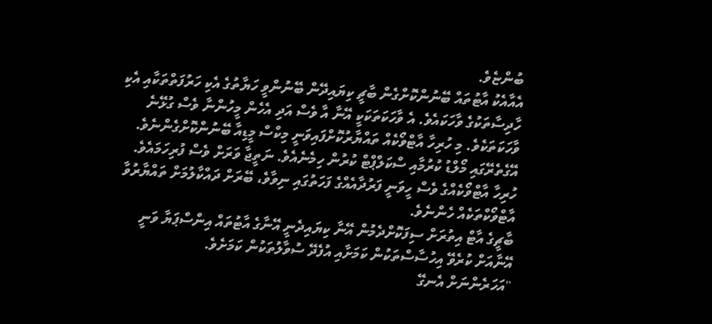ބުންޏެވެ.
އެއާއެކު އާޓުތައް ބޭނުންކޮށްގެން ބާޗީ ކިޔައިދޭން ބޭނުންވީ ހަޔާތުގެ އެކި ހަރުފަތްތަކާއި އެކި ހާދިސާތަކުގެ ވާހަކައެވެ. އެ ވާހަކަތަކަކީ އޭނާ އާ ވެސް އަދި އެހެން މީހުންނާ ވެސް ގުޅޭނެ ވާހަކަތަކެވެ. މި ހުރިހާ އާޓްވޯކެއް ތައްޔާރުކޮށްފައިވަނީ މިކްސް މީޑިއާ ބޭނުންކޮށްގެންނެވެ. އޭގެތެރޭގައި މޯލްޑު ކުރުމާއި ސްކަލްޕްޓް ކުރުން ހިމެނެއެވެ. ނަތީޖާ ވަރަށް ވެސް ފުރިހަމައެވެ.
ހުރިހާ އާޓްވޯކެއްގެ ވެސް ހީވަނީ ފަރުދާއެއްގެ ފަހަތުގައި ނިވާވެ، ބޭރަށް ދައްކާލުމަށް ތައްޔާރުވާ އާޓްވޯކްތަކެއް ހެންނެވެ.
ބާޗީގެ އާޓް އިތުރަށް ސިފަކޮށްދެމުން އޭނާ ކިޔައިދެނީ އޭނާގެ އާޓުތައް އިންސްޕަޔާ ވަނީ އޭނާއަށް ކުރެވޭ އިހުސާސްތަކުން ކަމަށާއި އުފެދޭ ސުވާލުތަކުން ކަމަށެވެ.
"އަހަރެންނަށް އެނގޭ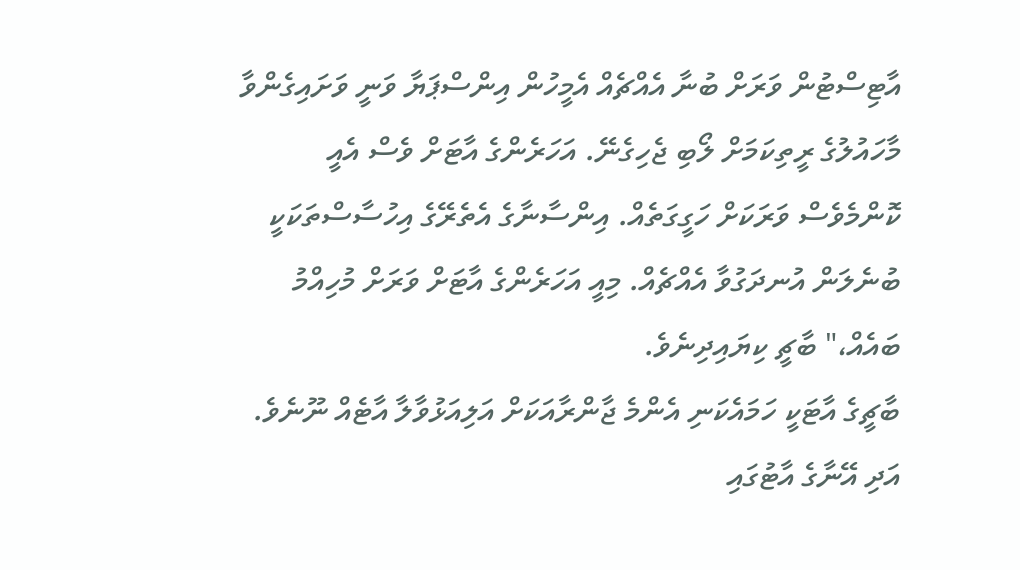އާޓިސްޓުން ވަރަށް ބުނާ އެއްޗެއް އެމީހުން އިންސްޕަޔާ ވަނީ ވަށައިގެންވާ މާހައުލުގެ ރީތިކަމަށް ލޯބި ޖެހިގެނޭ. އަހަރެންގެ އާޓަށް ވެސް އެއީ ކޮންމެވެސް ވަރަކަށް ހަގީގަތެއް. އިންސާނާގެ އެތެރޭގެ އިހުސާސްތަކަކީ ބުނެލަން އުނދަގުވާ އެއްޗެއް. މިއީ އަހަރެންގެ އާޓަށް ވަރަށް މުހިއްމު ބައެއް،" ބާޗީ ކިޔައިދިނެވެ.
ބާޗީގެ އާޓަކީ ހަމައެކަނި އެންމެ ޖާންރާއަކަށް އަލިއަޅުވާލާ އާޓެއް ނޫނެވެ. އަދި އޭނާގެ އާޓުގައި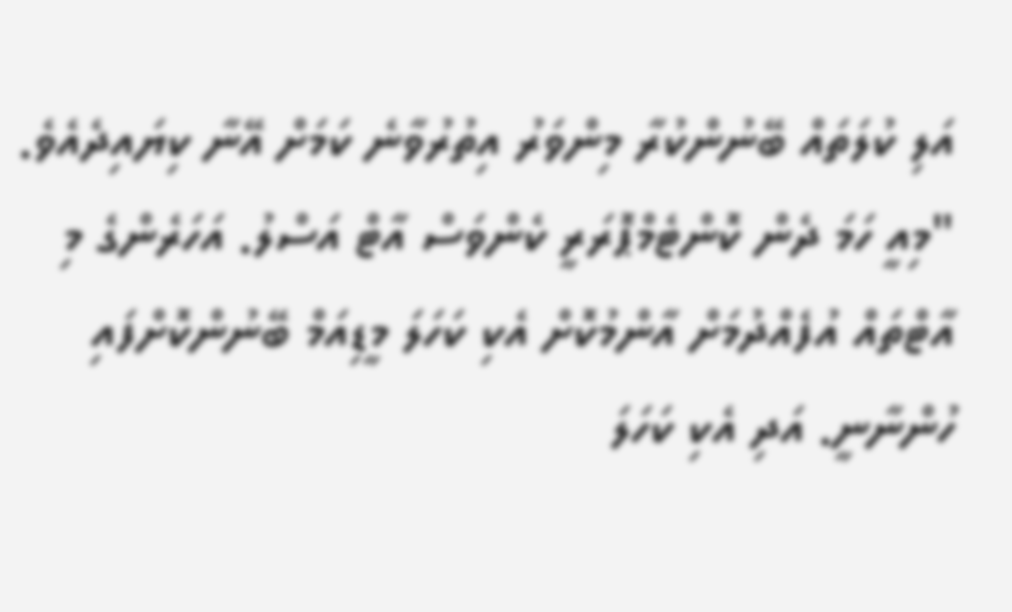އަލި ކުލަތައް ބޭނުންކުރާ މިންވަރު އިތުރުވާނެ ކަމަށް އޭނާ ކިޔައިދެއެވެ.
"މިއީ ހަމަ ދެން ކޮންޓެމްޕޮރަރީ ކެންވަސް އާޓް އަސްލު. އަހަރެންގެ މި އާޓްތައް އުފެއްދުމަށް އާންމުކޮށް އެކި ކަހަލަ މީޑިއަމް ބޭނުންކޮށްފައި ހުންނާނީ. އަދި އެކި ކަހަލަ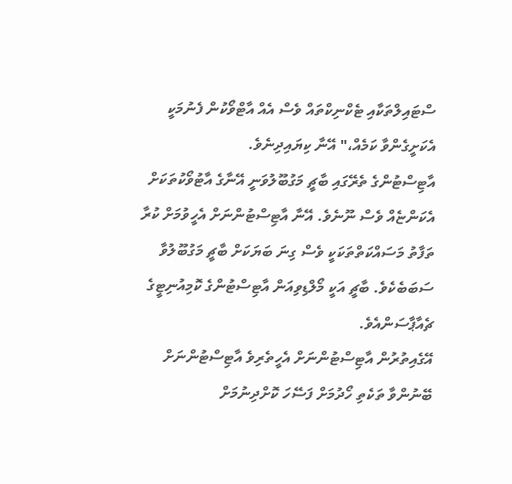ސްޓައިލްތަކާއި ޓެކްނިކްތައް ވެސް އެއް އާޓްވޯކުން ފެނުމަކީ އެކަށީގެންވާ ކަމެއް،" އޭނާ ކިޔައިދިނެވެ.
އާޓިސްޓުންގެ ތެރޭގައި ބާޗީ މަގުބޫލުވަނީ އޭނާގެ އާޓުވޯކުތަކަށް އެކަންޏެއް ވެސް ނޫނެވެ. އޭނާ އާޓިސްޓުންނަށް އެހީވުމަށް ކުރާ ތަފާތު މަސައްކަތްތަކަކީ ވެސް ގިނަ ބަޔަކަށް ބާޗީ މަގުބޫލުވާ ސަބަބެކެވެ. ބާޗީ އަކީ މޯލްޑިވިއަން އާޓިސްޓުންގެ ކޮމިއުނިޓީގެ ޗެއާޕާސަންއެވެ.
އޭގެއިތުރުން އާޓިސްޓުންނަށް އެހީތެރިވެ އާޓިސްޓުންނަށް ބޭނުންވާ ތަކެތި ހޯދުމަށް ފަސޭހަ ކޮށްދިނުމަށް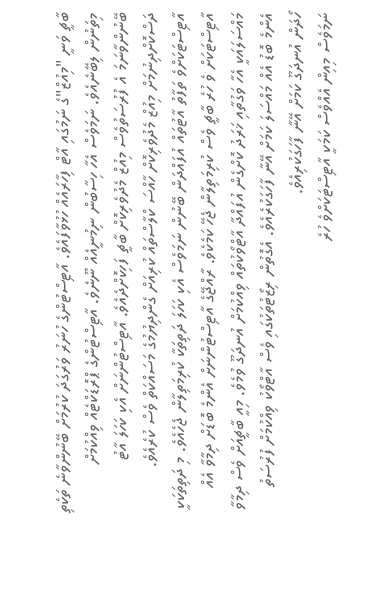ބާޗީ ވަނީ "މިއުޒް"ގެ ނަމުގައި އާޓް ފިހާރައެއް ހުޅުވާފައެވެ. އާޓިސްޓުންގެ ހުނަރު ވަރުގަދަ ކުރުމަށް ބޭނުންވާނެ ތަކެތި މިތަނުން ލިބޭނެއެވެ. ނަމަވެސް އެހާ ހިސާބުން ނިމުނީއެއް ނޫނެވެ. އާޓިސްޓުންގެ ޕްރޮޑަކްޓެއް ވިއްކުމަށް ބޭނުންވާނަމަ އެ ފުރުސަތުވެސް މިއުޒް މެދުވެރިކޮށް ބާޗީ ފަހިކޮށްދެއެވެ. އާޓިސްޓުންނަށް އެކި ކަހަލަ އާޓު ދަސްކޮށްދިނުމަށް މިއުޒް މެދުވެރިކޮށް ހާއްސަ ކްލާސްތައް ކުރިއަށް ގެންދިޔުމުގެ މަސައްކަތް ވެސް ކުރެއެވެ.
އާޓިސްޓަކަށްވެ ތަފާތު އާޓުތައް އުފައްދަން ބޭނުން ނަމަވެސް އެކި ކަހަލަ ދަތިތަކާ ކުރިމަތިލާން ޖެހެއެވެ. މި ދަތިތަކަކީ އާޓިސްޓަކަށް ވެ ހުރެ ބާޗީ ވެސް ކުރިމަތިލާން ޖެހޭ ކަމެކެވެ. ރާއްޖޭގެ އާޓިސްޓުންނަށް އެންމެ ބޮޑަށް ދިމާވާ އެއް މައްސަލައަކީ އެހާ ވަގުތާއި ޚަރަދު ކޮށްގެން އުފައްދާ އާޓްވޯކުތައް ވިއްކުމަށް އުނދަގޫ ވުމެވެ. މިއީ ބާޗީއަށް ވެސް ދިމާވާ އެންމެ ބޮޑު އެއް މައްސަލަ ކަމަށް އޭނާ ފާހަގަކުރެއެވެ. އެގޮތުން ރިޒޯޓުތަކުގައި ވެސް އާޓްވޯކު ވިއްކުމަށް ފުރުސަތު ހޯދަން އުނދަގޫ ކަމަށް އޭނާ ފާހަގަކުރިއެވެ.
ނަމަވެސް މިއިން އެއްވެސް ކަމަކީ އާޓިސްޓަކަށްވެ ހުރެ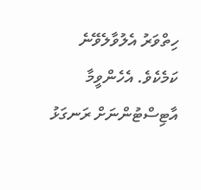ހިތްވަރު އެލުވާލެވޭނެ ކަމެކެވެ. އެހެންވީމާ އާޓިސްޓުންނަށް ރަނގަޅު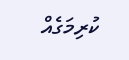ކުރިމަގެއް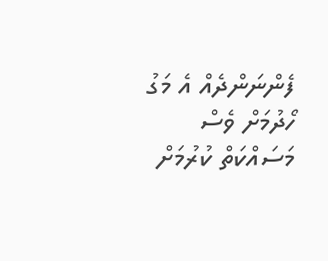ފެންނަންދެއް އެ މަގު ހޯދުމަށް ވެސް މަސައްކަތް ކުރުމަށް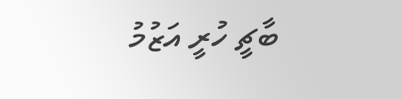ބާޗީ ހުރީ އަޒުމު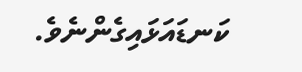ކަނޑައަޅައިގެންނެވެ.